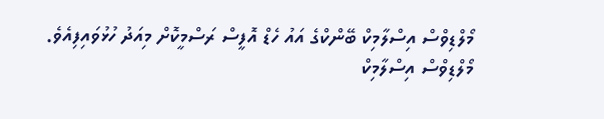މޯލްޑިވްސް އިސްލާމިކް ބޭންކްގެ އައު ހެޑް އޮފީސް ރަސްމީކޮށް މިއަދު ހުޅުވައިފިއެވެ.
މޯލްޑިވްސް އިސްލާމިކް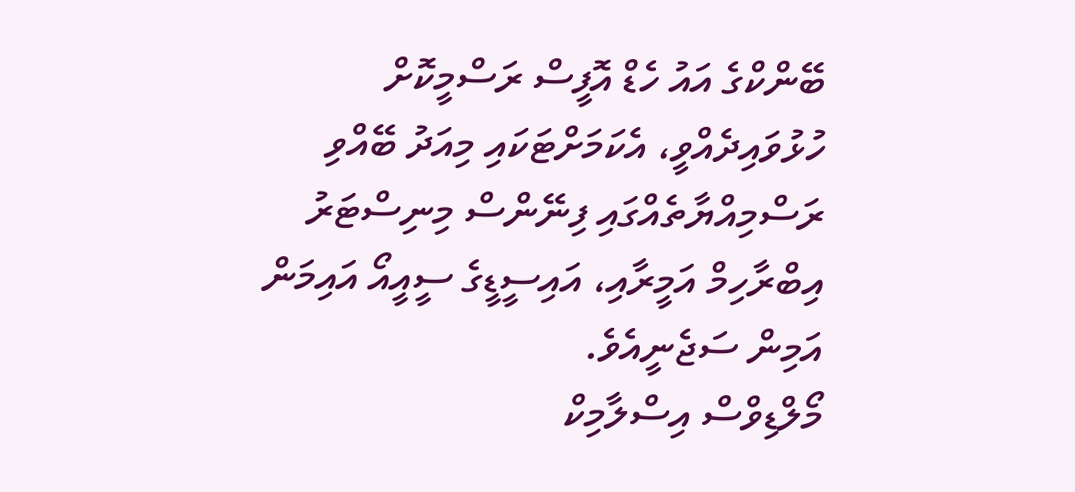ބޭންކްގެ އައު ހެޑް އޮފީސް ރަސްމީކޮށް ހުޅުވައިދެއްވީ، އެކަމަށްޓަކައި މިއަދު ބޭއްވި ރަސްމިއްޔާތެއްގައި ފިނޭންސް މިނިސްޓަރު އިބްރާހިމް އަމީރާއި، އައިސީޑީގެ ސީއީއޯ އައިމަން އަމިން ސަޖެނީއެވެ.
މޯލްޑިވްސް އިސްލާމިކް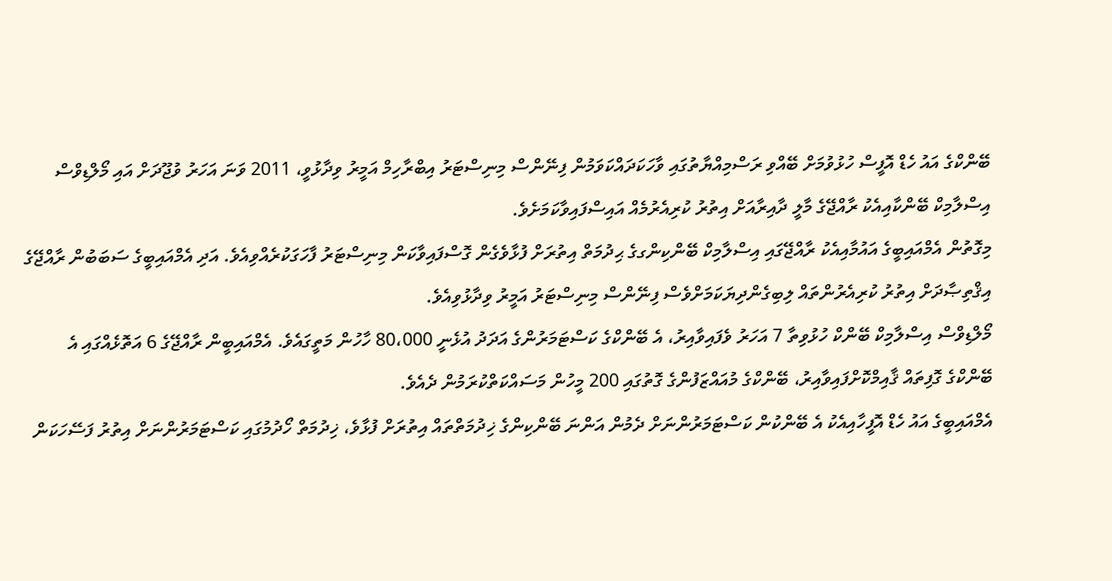ބޭންކްގެ އައު ހެޑް އޮފީސް ހުޅުވުމަށް ބޭއްވި ރަސްމިއްޔާތުގައި ވާހަކަދައްކަވަމުން ފިނޭންސް މިނިސްޓަރު އިބްރާހިމް އަމީރު ވިދާޅުވީ، 2011 ވަނަ އަހަރު ވުޖޫދަށް އައި މޯލްޑިވްސް އިސްލާމިކް ބޭންކާއިއެކު ރާއްޖޭގެ މާލީ ދާއިރާއަށް އިތުރު ކުރިއެރުމެއް އައިސްފައިވާކަމަށެވެ.
މިގޮތުން އެމްއައިބީގެ އައުމާއިއެކު ރާއްޖޭގައި އިސްލާމިކް ބޭންކިންގގެ ޙިދުމަތް އިތުރަށް ފުޅާވެގެން ގޮސްފައިވާކަން މިނިސްޓަރު ފާހަގަކުރެއްވިއެވެ. އަދި އެމްއައިބީގެ ސަބަބުން ރާއްޖޭގެ އިޤްތިޞާދަށް އިތުރު ކުރިއެރުންތައް ލިބިގެންދިޔަކަމަށްވެސް ފިނޭންސް މިނިސްޓަރު އަމީރު ވިދާޅުވިއެވެ.
މޯލްޑިވްސް އިސްލާމިކް ބޭންކް ހުޅުވިތާ 7 އަހަރު ވެފައިވާއިރު، އެ ބޭންކްގެ ކަސްޓަމަރުންގެ އަދަދު އުޅެނީ 80،000 ހާހުން މަތީގައެވެ. އެމްއައިބީން ރާއްޖޭގެ 6 އަތޮޅެއްގައި އެ ބޭންކްގެ ގޮފިތައް ޤާއިމްކޮށްފައިވާއިރު، ބޭންކްގެ މުއައްޒަފުންގެ ގޮތުގައި 200 މީހުން މަސައްކަތްކުރަމުން ދެއެވެ.
އެމްއައިބީގެ އައު ހެޑް އޮފީހާއިއެކު އެ ބޭންކުން ކަސްޓަމަރުންނަށް ދެމުން އަންނަ ބޭންކިންގެ ޚިދުމަތްތައް އިތުރަށް ފުޅާވެ، ޚިދުމަތް ހޯދުމުގައި ކަސްޓަމަރުންނަށް އިތުރު ފަސޭހަކަން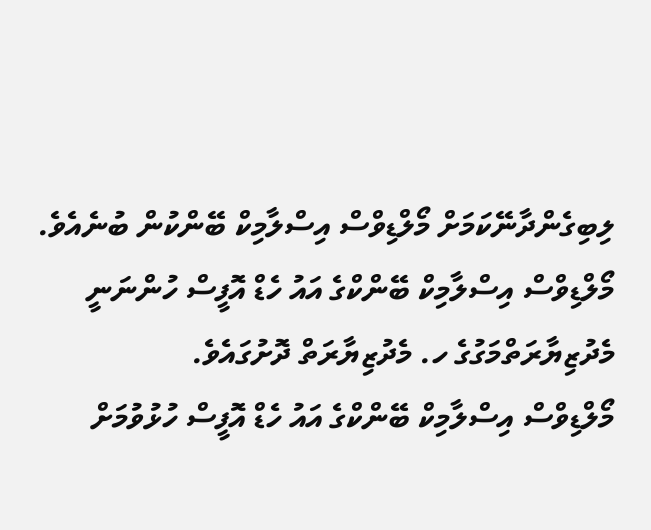ލިބިގެންދާނޭކަމަށް މޯލްޑިވްސް އިސްލާމިކް ބޭންކުން ބުނެއެވެ.
މޯލްޑިވްސް އިސްލާމިކް ބޭންކްގެ އައު ހެޑް އޮފީސް ހުންނަނީ މެދުޒިޔާރަތްމަގުގެ ހ. މެދުޒިޔާރަތް ދޮށުގައެވެ.
މޯލްޑިވްސް އިސްލާމިކް ބޭންކްގެ އައު ހެޑް އޮފީސް ހުޅުވުމަށް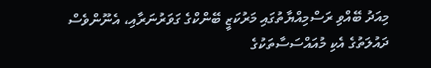މިއަދު ބޭއްވި ރަސްމިއްޔާތުގައި މަރުކަޒީ ބޭންކްގެ ގަވަރުނަރާއި، އެނޫންވެސް ދައުލަތުގެ އެކި މުއައްސަސާތަކުގެ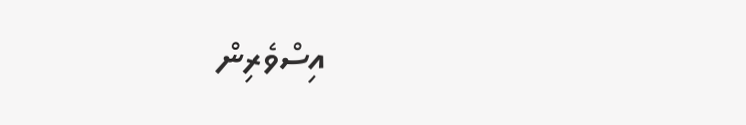އިސްވެރިން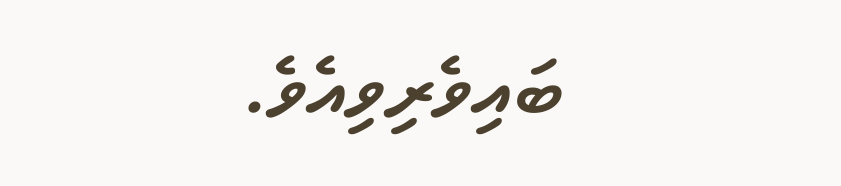ބައިވެރިވިއެވެ.